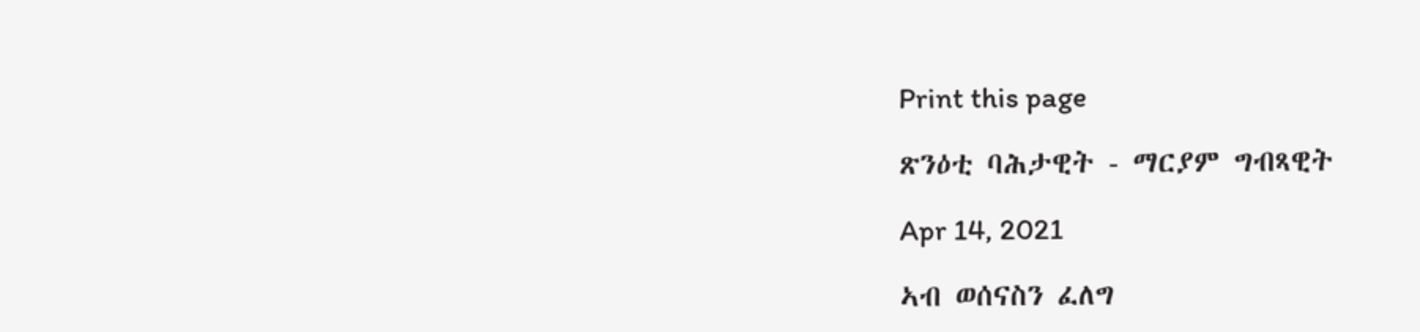Print this page

ጽንዕቲ ባሕታዊት - ማርያም ግብጻዊት

Apr 14, 2021

ኣብ ወሰናስን ፈለግ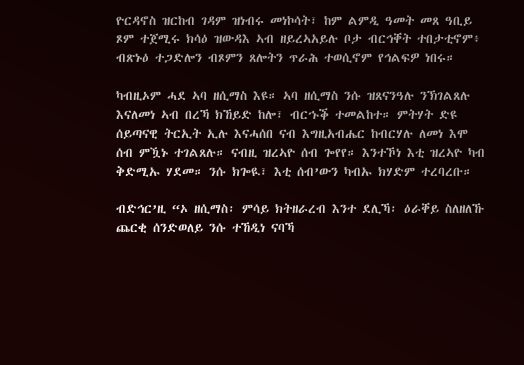ዮርዳኖስ ዝርከብ ገዳም ዝነብሩ መነኮሳት፣ ከም ልምዲ ዓመት መጸ ዓቢይ ጾም ተጀሚሩ ክሳዕ ዝውዳእ ኣብ ዘይረኣአይሉ ቦታ ብርኅቐት ተበታቲኖም፥ ብጽኑዕ ተጋድሎን ብጾምን ጸሎትን ጥራሕ ተወሲኖም የኅልፍዎ ነበሩ።

ካብዚኦም ሓደ ኣባ ዘሲማስ እዩ። ኣባ ዘሲማስ ንሱ ዝጸናንዓሉ ንኽገልጸሉ እናለመነ ኣብ በረኻ ክኸይድ ከሎ፣ ብርኁቕ ተመልከተ። ምትሃት ድዩ ሰይጣናዊ ትርኢት ኢሉ እናሓሰበ ናብ እግዚአብሔር ከብርሃሉ ለመነ እሞ ሰብ ምዃኑ ተገልጸሉ። ናብዚ ዝረኣዮ ሰብ ጐየየ። እንተኾነ እቲ ዝረኣዮ ካብ ቅድሚኡ ሃደመ። ንሱ ክጐዪ፣ እቲ ሰብ’ውን ካብኡ ክሃድም ተረባረቡ።

ብድኅር’ዚ “ኦ ዘሲማስ፡ ምሳይ ክትዘራረብ እንተ ደሊኻ፡ ዕራቐይ ስለዘለኹ ጨርቂ ሰንድወለይ ንሱ ተኸዲነ ናባኻ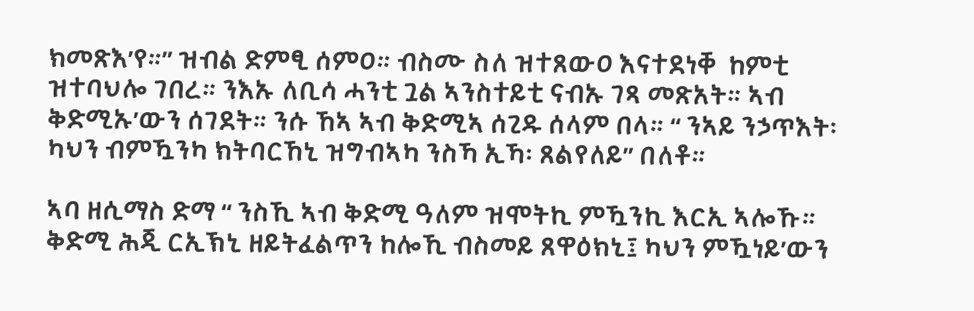ክመጽእ’የ።” ዝብል ድምፂ ሰምዐ። ብስሙ ስለ ዝተጸውዐ እናተደነቐ  ከምቲ ዝተባህሎ ገበረ። ንእኡ ለቢሳ ሓንቲ ጓል ኣንስተይቲ ናብኡ ገጻ መጽአት። ኣብ ቅድሚኡ’ውን ሰገደት። ንሱ ኸኣ ኣብ ቅድሚኣ ሰጊዱ ሰላም በላ። “ ንኣይ ንኃጥእት፡ ካህን ብምዃንካ ክትባርኸኒ ዝግብኣካ ንስኻ ኢኻ፡ ጸልየለይ” በለቶ።

ኣባ ዘሲማስ ድማ “ ንስኺ ኣብ ቅድሚ ዓለም ዝሞትኪ ምዃንኪ እርኢ ኣሎኹ። ቅድሚ ሕጂ ርኢኽኒ ዘይትፈልጥን ከሎኺ ብስመይ ጸዋዕክኒ፤ ካህን ምዃነይ’ውን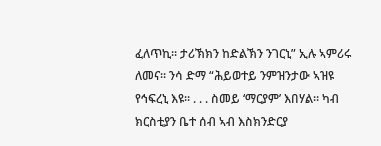ፈለጥኪ። ታሪኽክን ከድልኽን ንገርኒ” ኢሉ ኣምሪሩ ለመና። ንሳ ድማ “ሕይወተይ ንምዝንታው ኣዝዩ የኅፍረኒ እዩ። . . . ስመይ ‘ማርያም’ እበሃል። ካብ ክርስቲያን ቤተ ሰብ ኣብ እስክንድርያ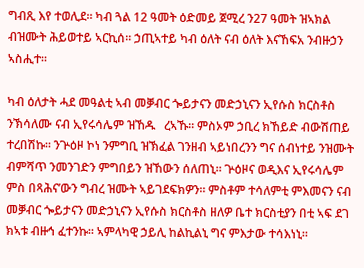ግብጺ እየ ተወሊደ። ካብ ጓል 12 ዓመት ዕድመይ ጀሚረ ን27 ዓመት ዝኣክል ብዝሙት ሕይወተይ ኣርኪሰ። ኃጢኣተይ ካብ ዕለት ናብ ዕለት እናኸፍአ ንብዙኃን ኣስሒተ።

ካብ ዕለታት ሓደ መዓልቲ ኣብ መቓብር ጐይታናን መድኃኒናን ኢየሱስ ክርስቶስ ንኽሳለሙ ናብ ኢየሩሳሌም ዝኸዱ   ረኣኹ። ምስኦም ኃቢረ ክኸይድ ብውሽጠይ ተረበሽኩ። ንጕዕዞ ኮነ ንምግቢ ዝኽፈል ገንዘብ ኣይነበረንን ግና ሰብነተይ ንዝሙት ብምሻጥ ንመንገድን ምግበይን ዝኸውን ሰለጠኒ። ጕዕዞና ወዲእና ኢየሩሳሌም ምስ በጻሕና’ውን ግብረ ዝሙት ኣይገደፍክዎን። ምስቶም ተሳለምቲ ምእመናን ናብ መቓብር ጐይታናን መድኃኒናን ኢየሱስ ክርስቶስ ዘለዎ ቤተ ክርስቲያን በቲ ኣፍ ደገ ክኣቱ ብዙኅ ፈተንኩ። ኣምላካዊ ኃይሊ ከልኪልኒ ግና ምእታው ተሳእነኒ።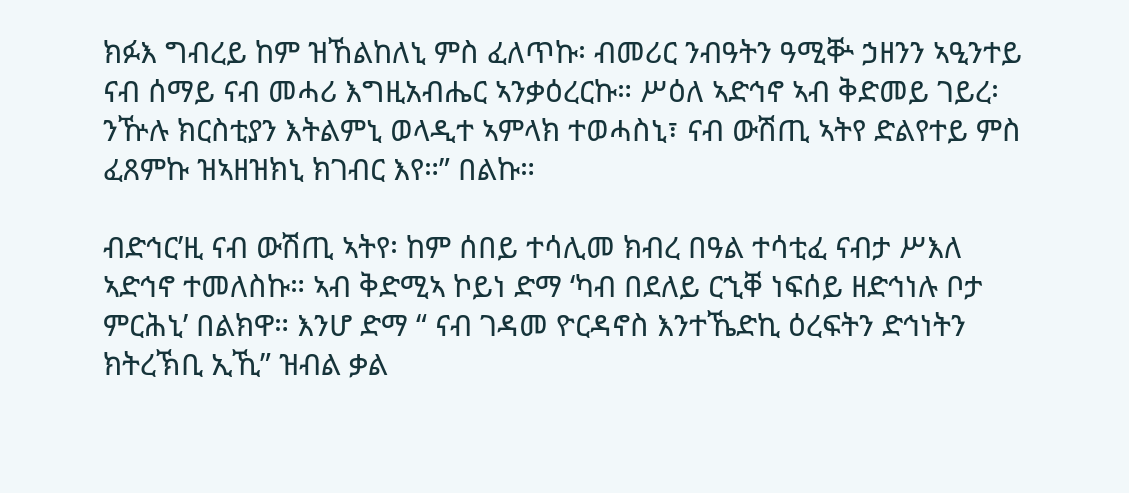ክፉእ ግብረይ ከም ዝኸልከለኒ ምስ ፈለጥኩ፡ ብመሪር ንብዓትን ዓሚቝ ኃዘንን ኣዒንተይ ናብ ሰማይ ናብ መሓሪ እግዚአብሔር ኣንቃዕረርኩ። ሥዕለ ኣድኅኖ ኣብ ቅድመይ ገይረ፡ ንዅሉ ክርስቲያን እትልምኒ ወላዲተ ኣምላክ ተወሓስኒ፣ ናብ ውሽጢ ኣትየ ድልየተይ ምስ ፈጸምኩ ዝኣዘዝክኒ ክገብር እየ።” በልኩ።

ብድኅር’ዚ ናብ ውሽጢ ኣትየ፡ ከም ሰበይ ተሳሊመ ክብረ በዓል ተሳቲፈ ናብታ ሥእለ ኣድኅኖ ተመለስኩ። ኣብ ቅድሚኣ ኮይነ ድማ ‘ካብ በደለይ ርኂቐ ነፍሰይ ዘድኅነሉ ቦታ ምርሕኒ’ በልክዋ። እንሆ ድማ “ ናብ ገዳመ ዮርዳኖስ እንተኼድኪ ዕረፍትን ድኅነትን ክትረኽቢ ኢኺ” ዝብል ቃል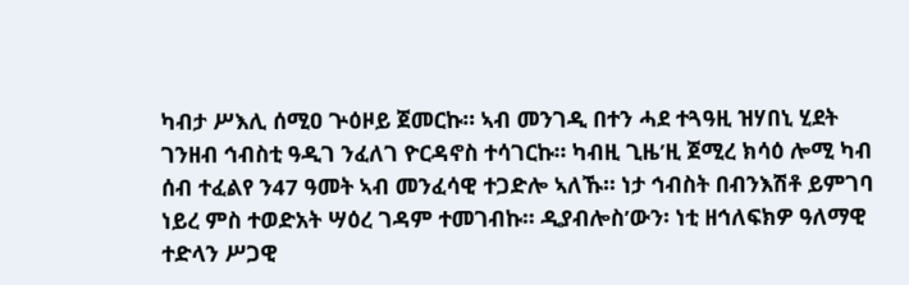ካብታ ሥእሊ ሰሚዐ ጕዕዞይ ጀመርኩ። ኣብ መንገዲ በተን ሓደ ተጓዓዚ ዝሃበኒ ሂደት ገንዘብ ኅብስቲ ዓዲገ ንፈለገ ዮርዳኖስ ተሳገርኩ። ካብዚ ጊዜ’ዚ ጀሚረ ክሳዕ ሎሚ ካብ ሰብ ተፈልየ ን47 ዓመት ኣብ መንፈሳዊ ተጋድሎ ኣለኹ። ነታ ኅብስት በብንእሽቶ ይምገባ ነይረ ምስ ተወድአት ሣዕረ ገዳም ተመገብኩ። ዲያብሎስ’ውን፡ ነቲ ዘኅለፍክዎ ዓለማዊ ተድላን ሥጋዊ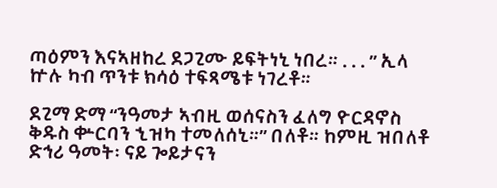ጣዕምን እናኣዘከረ ደጋጊሙ ይፍትነኒ ነበረ። . . . ” ኢላ ኵሉ ካብ ጥንቱ ክሳዕ ተፍጻሜቱ ነገረቶ።

ደጊማ ድማ “ንዓመታ ኣብዚ ወሰናስን ፈለግ ዮርዳኖስ ቅዱስ ቍርባን ኂዝካ ተመለሰኒ።” በለቶ። ከምዚ ዝበለቶ ድኅሪ ዓመት፡ ናይ ጐይታናን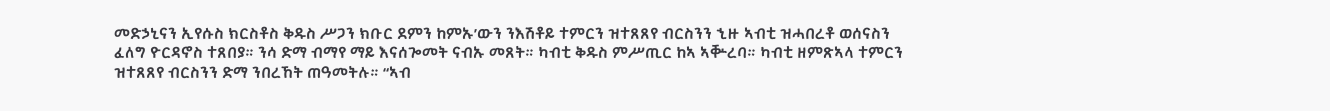መድኃኒናን ኢየሱስ ክርስቶስ ቅዱስ ሥጋን ክቡር ደምን ከምኡ’ውን ንእሽቶይ ተምርን ዝተጸጸየ ብርስንን ኂዙ ኣብቲ ዝሓበረቶ ወሰናስን ፈለግ ዮርዳኖስ ተጸበያ። ንሳ ድማ ብማየ ማይ እናሰጐመት ናብኡ መጸት። ካብቲ ቅዱስ ምሥጢር ከኣ ኣቝረባ። ካብቲ ዘምጽኣላ ተምርን ዝተጸጸየ ብርስንን ድማ ንበረኸት ጠዓመትሉ። “ኣብ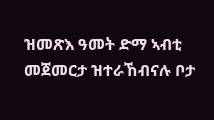ዝመጽእ ዓመት ድማ ኣብቲ መጀመርታ ዝተራኸብናሉ ቦታ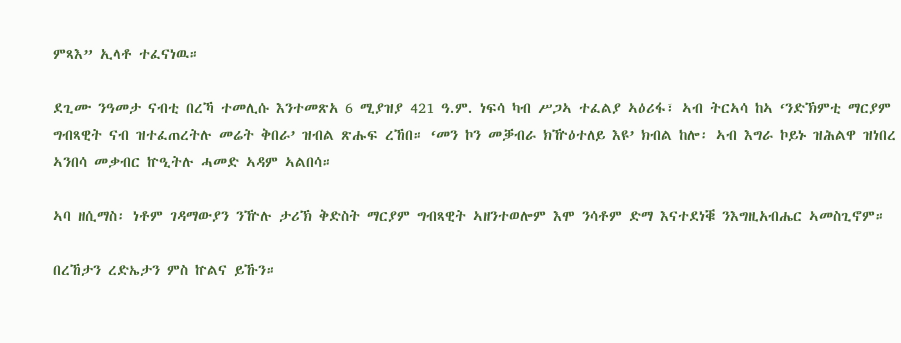ምጻእ” ኢላቶ ተፈናነዉ።

ደጊሙ ንዓመታ ናብቲ በረኻ ተመሊሱ እንተመጽአ 6 ሚያዝያ 421 ዓ.ም. ነፍሳ ካብ ሥጋኣ ተፈልያ ኣዕሪፋ፣ ኣብ ትርኣሳ ከኣ ‘ንድኽምቲ ማርያም ግብጻዊት ናብ ዝተፈጠረትሉ መሬት ቅበራ’ ዝብል ጽሑፍ ረኸበ። ‘መን ኮን መቓብራ ክዅዕተለይ እዩ’ ክብል ከሎ፡ ኣብ እግራ ኮይኑ ዝሕልዋ ዝነበረ ኣንበሳ መቃብር ኵዒትሉ ሓመድ ኣዳም ኣልበሳ።

ኣባ ዘሲማስ፡ ነቶም ገዳማውያን ንዅሉ ታሪኽ ቅድስት ማርያም ግብጻዊት ኣዘንተወሎም እሞ ንሳቶም ድማ እናተደነቑ ንእግዚአብሔር ኣመስጊኖም።

በረኸታን ረድኤታን ምስ ኵልና ይኹን።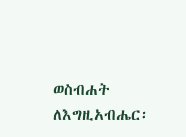ወስብሐት ለእግዚአብሔር፡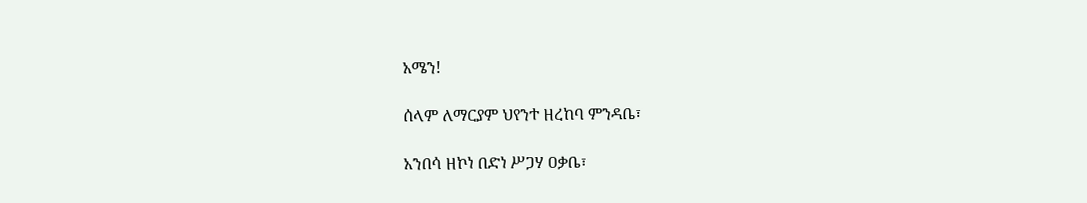አሜን!

ሰላም ለማርያም ህየንተ ዘረከባ ምንዳቤ፣

አንበሳ ዘኮነ በድነ ሥጋሃ ዐቃቤ፣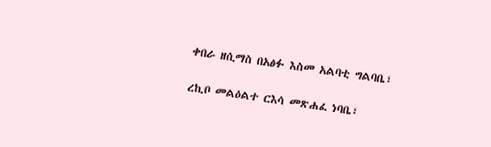ቀበራ ዘሲማስ በአፅፉ እስመ አልባቲ ግልባቤ፣

ረኪቦ መልዕልተ ርእሳ መጽሐፈ ነባቤ፣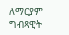ለማርያም ግብጻዊት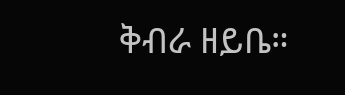ቅብራ ዘይቤ።